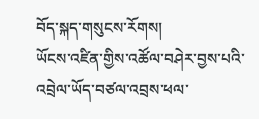བོད་སྐད་གསུངས་རོགས།
ཡོངས་འཛིན་གྱིས་འཚོལ་བཤེར་བྱས་པའི་འབྲེལ་ཡོད་བཙལ་འབྲས་ཕལ་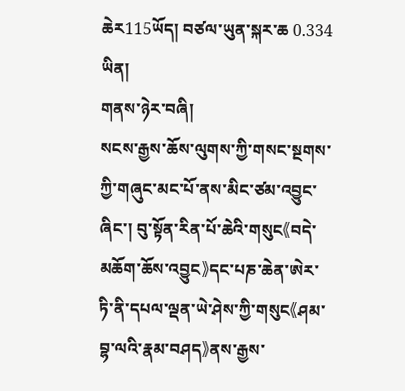ཆེར115ཡོད། བཙལ་ཡུན་སྐར་ཆ 0.334
ཡིན།
གནས་ཉེར་བཞི།
སངས་རྒྱས་ཆོས་ལུགས་ཀྱི་གསང་སྔགས་ཀྱི་གཞུང་མང་པོ་ནས་མིང་ཙམ་འབྱུང་ཞིང་། བུ་སྟོན་རིན་པོ་ཆེའི་གསུང《བདེ་མཆོག་ཆོས་འབྱུང》དང་པཎ་ཆེན་ཨེར་ཏི་ནི་དཔལ་ལྡན་ཡེ་ཤེས་ཀྱི་གསུང《ཤམ་བྷ་ལའི་རྣམ་བཤད》ནས་རྒྱས་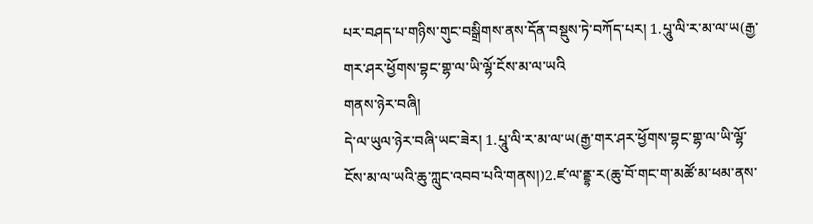པར་བཤད་པ་གཉིས་གུང་བསྒྲིགས་ནས་དོན་བསྡུས་ཏེ་བཀོད་པར། 1.པཱུ་ལི་ར་མ་ལ་ཡ(རྒྱ་གར་ཤར་ཕྱོགས་བྷང་གྷ་ལ་ཡི་ལྷོ་ངོས་མ་ལ་ཡའི
གནས་ཉེར་བཞི།
དེ་ལ་ཡུལ་ཉེར་བཞི་ཡང་ཟེར། 1.པཱུ་ལི་ར་མ་ལ་ཡ(རྒྱ་གར་ཤར་ཕྱོགས་བྷང་གྷ་ལ་ཡི་ལྷོ་ངོས་མ་ལ་ཡའི་ཆུ་ཀླུང་འབབ་པའི་གནས།)2.ཛ་ལ་ནྡྷ་ར(ཆུ་བོ་གང་ག་མཚོ་མ་ཕམ་ནས་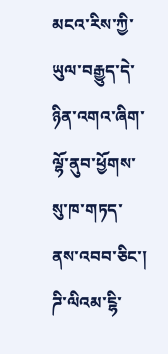མངའ་རིས་ཀྱི་ཡུལ་བརྒྱུད་དེ་ཉིན་འགའ་ཞིག་ལྷོ་ནུབ་ཕྱོགས་སུ་ཁ་གཏད་ནས་འབབ་ཅིང་། ཌི་ལིའམ་ངྷི་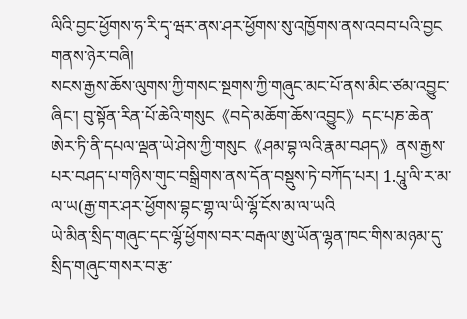ལིའི་བྱང་ཕྱོགས་ཧ་རི་དྭ་ཝར་ནས་ཤར་ཕྱོགས་སུ་འཁྱོགས་ནས་འབབ་པའི་བྱང
གནས་ཉེར་བཞི།
སངས་རྒྱས་ཆོས་ལུགས་ཀྱི་གསང་སྔགས་ཀྱི་གཞུང་མང་པོ་ནས་མིང་ཙམ་འབྱུང་ཞིང་། བུ་སྟོན་རིན་པོ་ཆེའི་གསུང《བདེ་མཆོག་ཆོས་འབྱུང》དང་པཎ་ཆེན་ཨེར་ཏི་ནི་དཔལ་ལྡན་ཡེ་ཤེས་ཀྱི་གསུང《ཤམ་བྷ་ལའི་རྣམ་བཤད》ནས་རྒྱས་པར་བཤད་པ་གཉིས་གུང་བསྒྲིགས་ནས་དོན་བསྡུས་ཏེ་བཀོད་པར། 1.པཱུ་ལི་ར་མ་ལ་ཡ(རྒྱ་གར་ཤར་ཕྱོགས་བྷང་གྷ་ལ་ཡི་ལྷོ་ངོས་མ་ལ་ཡའི
ཡེ་མིན་སྲིད་གཞུང་དང་ལྷོ་ཕྱོགས་བར་བརྒལ་ཨུ་ཡོན་ལྷན་ཁང་གིས་མཉམ་དུ་སྲིད་གཞུང་གསར་བ་རྩ་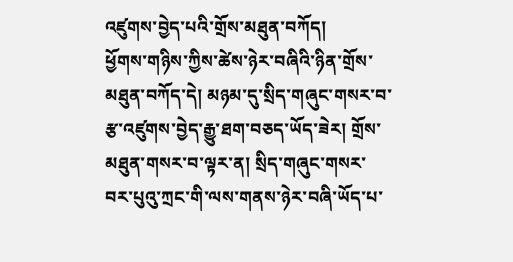འཛུགས་བྱེད་པའི་གྲོས་མཐུན་བཀོད།
ཕྱོགས་གཉིས་ཀྱིས་ཚེས་ཉེར་བཞིའི་ཉིན་གྲོས་མཐུན་བཀོད་དེ། མཉམ་དུ་སྲིད་གཞུང་གསར་བ་རྩ་འཛུགས་བྱེད་རྒྱུ་ཐག་བཅད་ཡོད་ཟེར། གྲོས་མཐུན་གསར་བ་ལྟར་ན། སྲིད་གཞུང་གསར་བར་པུའུ་ཀྲང་གི་ལས་གནས་ཉེར་བཞི་ཡོད་པ་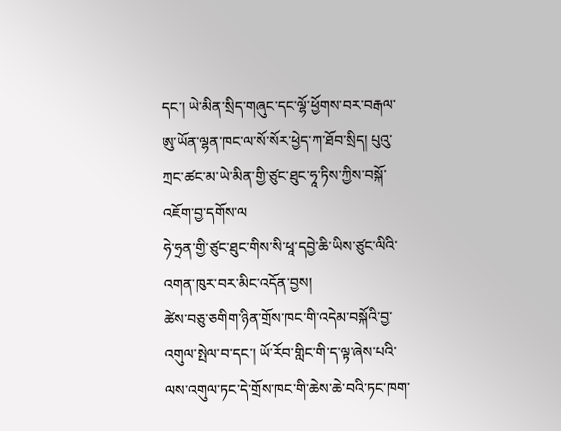དང་། ཡེ་མིན་སྲིད་གཞུང་དང་ལྷོ་ཕྱོགས་བར་བརྒལ་ཨུ་ཡོན་ལྷན་ཁང་ལ་སོ་སོར་ཕྱེད་ཀ་ཐོབ་སྲིད། པུའུ་ཀྲང་ཚང་མ་ཡེ་མིན་གྱི་ཙུང་ཐུང་ཧཱ་ཏིས་ཀྱིས་བསྐོ་འཇོག་བྱ་དགོས་ལ
ཧེ་ཧྲན་གྱི་ཙུང་ཐུང་གིས་སི་ཕཱ་དབྱེ་ཆི་ཡིས་ཙུང་ལིའི་འགན་ཁུར་བར་མིང་འདོན་བྱས།
ཚེས་བཅུ་ཅགིག་ཉིན་གྲོས་ཁང་གི་འདེམ་བསྐོའི་བྱ་འགུལ་སྤེལ་བ་དང་། ཡོ་རོབ་གླིང་གི་ད་ལྟ་ཞེས་པའི་ལས་འགུལ་ཏང་དེ་གྲོས་ཁང་གི་ཆེས་ཆེ་བའི་ཏང་ཁག་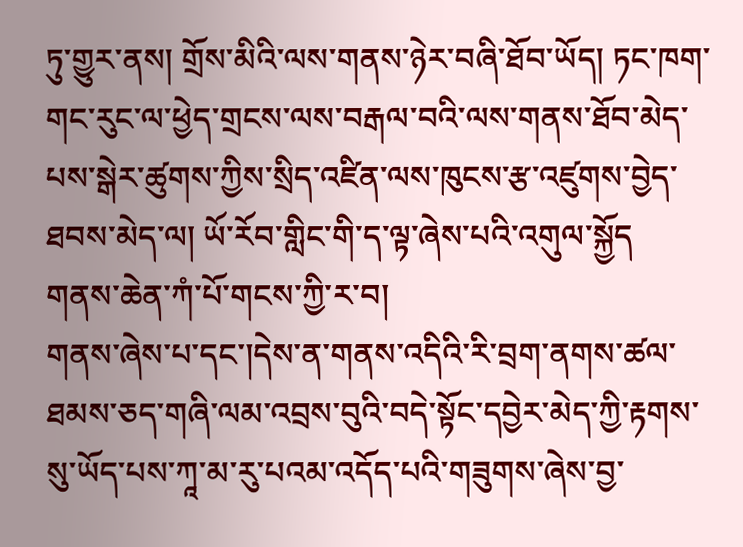ཏུ་གྱུར་ནས། གྲོས་མིའི་ལས་གནས་ཉེར་བཞི་ཐོབ་ཡོད། ཏང་ཁག་གང་རུང་ལ་ཕྱེད་གྲངས་ལས་བརྒལ་བའི་ལས་གནས་ཐོབ་མེད་པས་སྒེར་ཚུགས་ཀྱིས་སྲིད་འཛིན་ལས་ཁུངས་རྩ་འཛུགས་བྱེད་ཐབས་མེད་ལ། ཡོ་རོབ་གླིང་གི་ད་ལྟ་ཞེས་པའི་འགུལ་སྐྱོད
གནས་ཆེན་ཀཾ་པོ་གངས་ཀྱི་ར་བ།
གནས་ཞེས་པ་དང་།དེས་ན་གནས་འདིའི་རི་བྲག་ནགས་ཚལ་ཐམས་ཅད་གཞི་ལམ་འབྲས་བུའི་བདེ་སྟོང་དབྱེར་མེད་ཀྱི་རྟགས་སུ་ཡོད་པས་ཀཱ་མ་རུ་པའམ་འདོད་པའི་གཟུགས་ཞེས་བྱ་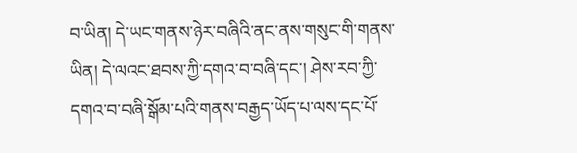བ་ཡིན། དེ་ཡང་གནས་ཉེར་བཞིའི་ནང་ནས་གསུང་གི་གནས་ཡིན། དེ་ལའང་ཐབས་ཀྱི་དགའ་བ་བཞི་དང་། ཤེས་རབ་ཀྱི་དགའ་བ་བཞི་སྒོམ་པའི་གནས་བརྒྱད་ཡོད་པ་ལས་དང་པོ་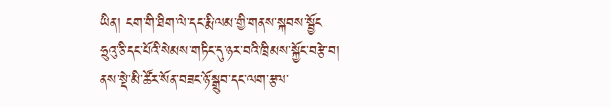ཡིན། ངག་གི་ཐིག་ལེ་དང་རྨི་ལམ་གྱི་གནས་སྐབས་སྦྱོང
ཧྲུའུ་ཅི་དང་པོའི་སེམས་གཏིང་དུ་ཉར་བའི་ཁྲིམས་སྐྱོང་བརྩེ་བ།
ནས་སྡེ་མི་ཚོར་སོན་བཟང་ཉོ་སྒྲུབ་དང་ལག་རྩལ་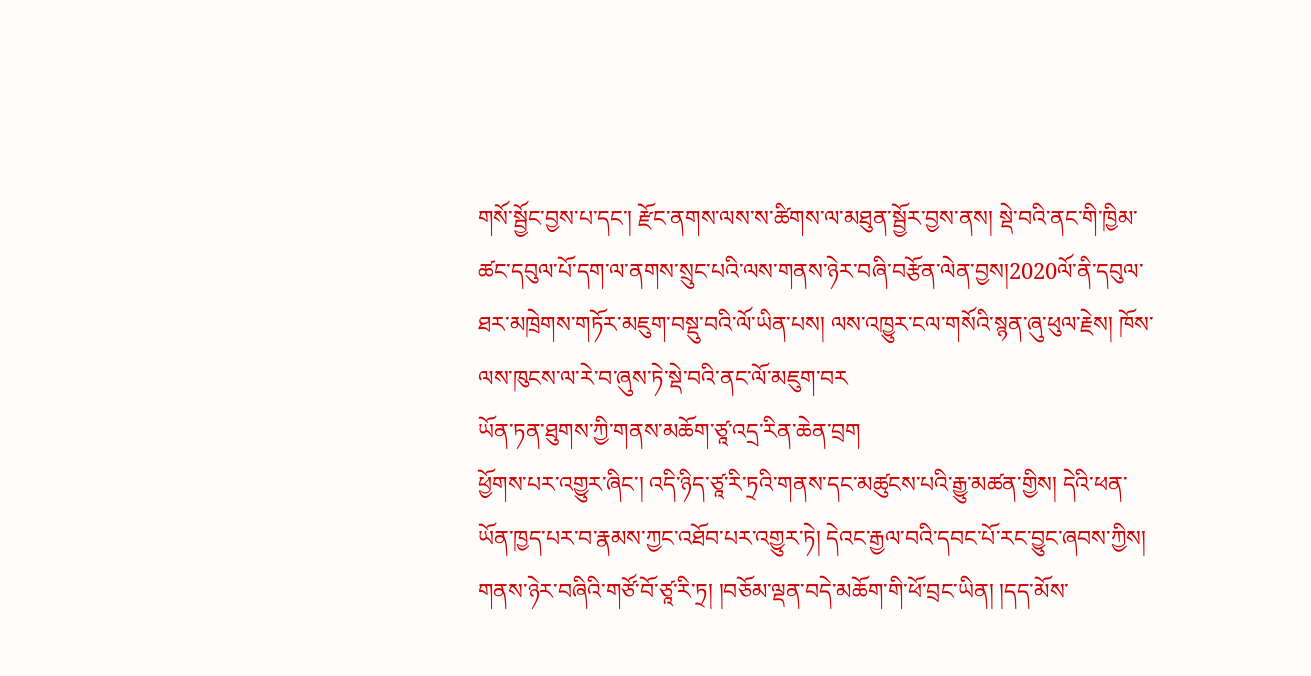གསོ་སྦྱོང་བྱས་པ་དང་། རྫོང་ནགས་ལས་ས་ཚིགས་ལ་མཐུན་སྦྱོར་བྱས་ནས། སྡེ་བའི་ནང་གི་ཁྱིམ་ཚང་དབུལ་པོ་དག་ལ་ནགས་སྲུང་པའི་ལས་གནས་ཉེར་བཞི་བརྩོན་ལེན་བྱས།2020ལོ་ནི་དབུལ་ཐར་མཁྲེགས་གཏོར་མཇུག་བསྡུ་བའི་ལོ་ཡིན་པས། ལས་འཁྱུར་ངལ་གསོའི་སྙན་ཞུ་ཕུལ་རྗེས། ཁོས་ལས་ཁུངས་ལ་རེ་བ་ཞུས་ཏེ་སྡེ་བའི་ནང་ལོ་མཇུག་བར
ཡོན་ཏན་ཐུགས་ཀྱི་གནས་མཆོག་ཙཱ་འདྲ་རིན་ཆེན་བྲག
ཕྱོགས་པར་འགྱུར་ཞིང་། འདི་ཉིད་ཙཱ་རི་ཏྲའི་གནས་དང་མཚུངས་པའི་རྒྱུ་མཚན་གྱིས། དེའི་ཕན་ཡོན་ཁྱད་པར་བ་རྣམས་ཀྱང་འཐོབ་པར་འགྱུར་ཏེ། དེའང་རྒྱལ་བའི་དབང་པོ་རང་བྱུང་ཞབས་ཀྱིས། གནས་ཉེར་བཞིའི་གཙོ་བོ་ཙཱ་རི་ཏྲ། །བཅོམ་ལྡན་བདེ་མཆོག་གི་ཕོ་བྲང་ཡིན། །དད་མོས་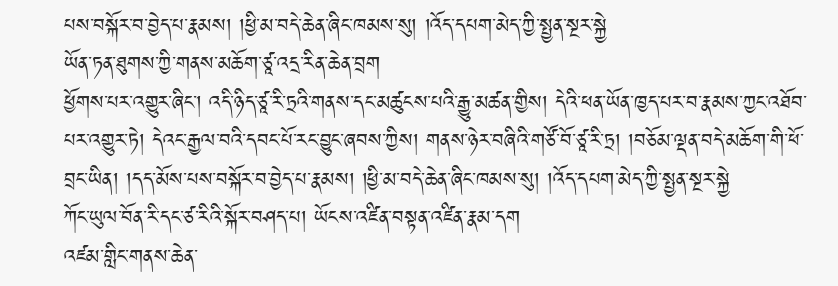པས་བསྐོར་བ་བྱེད་པ་རྣམས། །ཕྱི་མ་བདེ་ཆེན་ཞིང་ཁམས་སུ། །འོད་དཔག་མེད་ཀྱི་སྤྱན་སྔར་སྐྱེ
ཡོན་ཏན་ཐུགས་ཀྱི་གནས་མཆོག་ཙཱ་འདྲ་རིན་ཆེན་བྲག
ཕྱོགས་པར་འགྱུར་ཞིང་། འདི་ཉིད་ཙཱ་རི་ཏྲའི་གནས་དང་མཚུངས་པའི་རྒྱུ་མཚན་གྱིས། དེའི་ཕན་ཡོན་ཁྱད་པར་བ་རྣམས་ཀྱང་འཐོབ་པར་འགྱུར་ཏེ། དེའང་རྒྱལ་བའི་དབང་པོ་རང་བྱུང་ཞབས་ཀྱིས། གནས་ཉེར་བཞིའི་གཙོ་བོ་ཙཱ་རི་ཏྲ། །བཅོམ་ལྡན་བདེ་མཆོག་གི་ཕོ་བྲང་ཡིན། །དད་མོས་པས་བསྐོར་བ་བྱེད་པ་རྣམས། །ཕྱི་མ་བདེ་ཆེན་ཞིང་ཁམས་སུ། །འོད་དཔག་མེད་ཀྱི་སྤྱན་སྔར་སྐྱེ
ཀོང་ཡུལ་བོན་རི་དང་ཙ་རིའི་སྐོར་བཤད་པ། ཡོངས་འཛིན་བསྟན་འཛིན་རྣམ་དག
འཛམ་གླིང་གནས་ཆེན་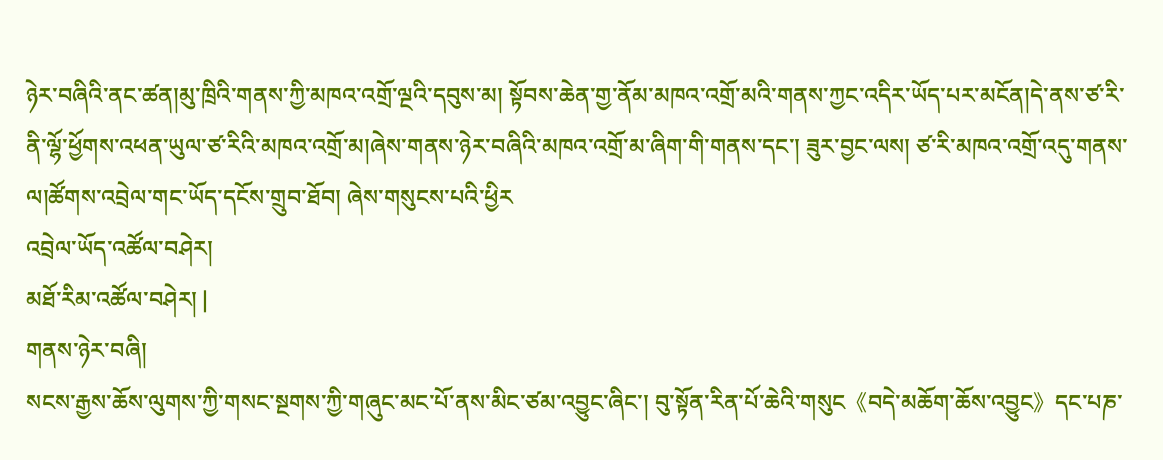ཉེར་བཞིའི་ནང་ཚན།མུ་ཁྲིའི་གནས་ཀྱི་མཁའ་འགྲོ་ལྔའི་དབུས་མ། སྟོབས་ཆེན་གྱ་ནོམ་མཁའ་འགྲོ་མའི་གནས་ཀྱང་འདིར་ཡོད་པར་མངོན།དེ་ནས་ཙ་རི་ནི་ལྷོ་ཕྱོགས་འཕན་ཡུལ་ཙ་རིའི་མཁའ་འགྲོ་མ།ཞེས་གནས་ཉེར་བཞིའི་མཁའ་འགྲོ་མ་ཞིག་གི་གནས་དང་། ཟུར་བྱང་ལས། ཙ་རི་མཁའ་འགྲོ་འདུ་གནས་ལ།ཚོགས་འབྲེལ་གང་ཡོད་དངོས་གྲུབ་ཐོབ། ཞེས་གསུངས་པའི་ཕྱིར
འབྲེལ་ཡོད་འཚོལ་བཤེར།
མཐོ་རིམ་འཚོལ་བཤེར། |
གནས་ཉེར་བཞི།
སངས་རྒྱས་ཆོས་ལུགས་ཀྱི་གསང་སྔགས་ཀྱི་གཞུང་མང་པོ་ནས་མིང་ཙམ་འབྱུང་ཞིང་། བུ་སྟོན་རིན་པོ་ཆེའི་གསུང《བདེ་མཆོག་ཆོས་འབྱུང》དང་པཎ་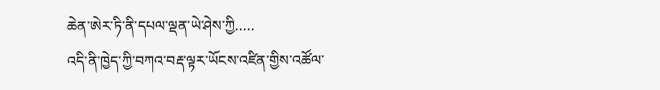ཆེན་ཨེར་ཏི་ནི་དཔལ་ལྡན་ཡེ་ཤེས་ཀྱི.....
འདི་ནི་ཁྱེད་ཀྱི་བཀའ་བརྡ་ལྟར་ཡོངས་འཛིན་གྱིས་འཚོལ་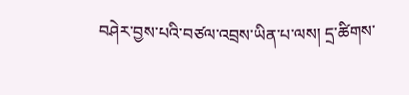བཤེར་བྱས་པའི་བཙལ་འབྲས་ཡིན་པ་ལས། དྲ་ཚིགས་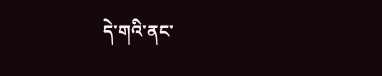དེ་གའི་ནང་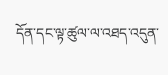དོན་དང་ལྟ་ཚུལ་ལ་འཐད་འདུན་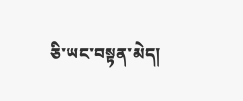ཅི་ཡང་བསྟན་མེད།